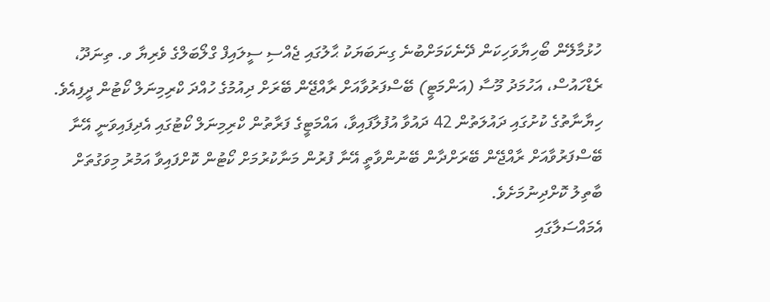ހުޅުމާލޭން ބޯހިޔާވަހިކަން ދޭނެކަމަށްބުނެ ގިނަބަޔަކު ޙާލުގައި ޖެއްސި ސީލައިފް ގްލޯބަލްގެ ވެރިޔާ ވ. ތިނަދޫ، ރެޑްހައުސް، އަހުމަދު މޫސާ (އަންމަޓީ) ބޭސްފަރުވާއަށް ރާއްޖޭން ބޭރަށް ދިއުމުގެ ހުއްދަ ކްރިމިނަލް ކޯޓުން ދީފިއެވެ.
ހިޔާނާތުގެ ކުށުގައި ދައުލަތުން 42 ދައުވާ އުފުލާފައިވާ، އައްމަޓީގެ ފަރާތުން ކްރިމިނަލް ކޯޓުގައި އެދިފައިވަނީ އޭނާ ބޭސްފަރުވާއަށް ރާއްޖޭން ބޭރަށްދާން ބޭނުންވާތީ އޭނާ ފުރުން މަނާކުރުމަށް ކޯޓުން ކޮށްފައިވާ އަމުރު މިވަގުތަށް ބާތިލު ކޮށްދިނުމަށެވެ.
އެމައްސަލާގައި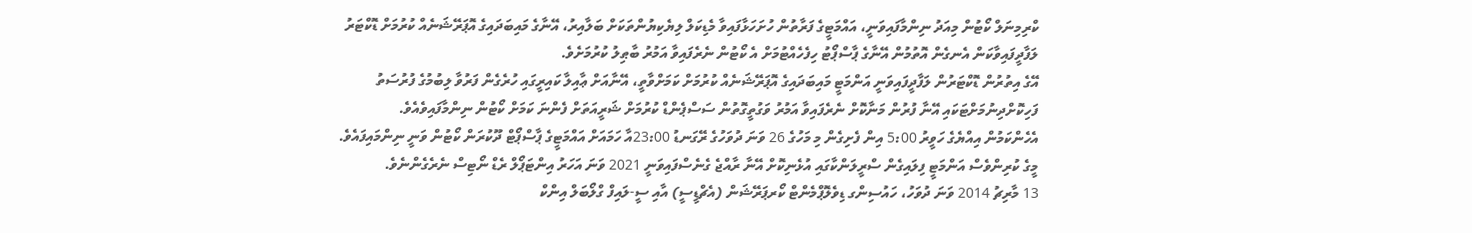ކްރިމިނަލް ކޯޓުން މިއަދު ނިންމާފައިވަނީ، އައްމަޓީގެ ފަރާތުން ހުށަހަޅާފައިވާ މެޑިކަލް ލިޔެކިޔުންތަކަށް ބަލާއިރު، އޭނާގެ މައިބަދައިގެ އޮޕަރޭޝަނެއް ކުރުމަށް ޑޮކްޓަރު ލަފާދީފައިވާކަން އެނގެން އޮތުމުން އޭނާގެ ޕާސްޕޯޓު ހިފެހެއްޓުމަށް އެ ކޯޓުން ނެރެފައިވާ އަމުރު ބާޠިލު ކުރުމަށެވެ.
އޭގެ އިތުރުން ޑޮކްޓަރުން ލަފާދީފައިވަނީ އަންމަޓީ މައިބަދައިގެ އޮޕަރޭޝަނެއް ކުރުމަށް ކަމަށްވާތީ، އޭނާއަށް ޢާއިލާ ކައިރީގައި ހުރެގެން ފަރުވާ ލިބުމުގެ ފުރުސަތު ފަހިކޮށްދިނުމަށްޓަކައި އޭނާ ފުރުން މަނާކޮށް ނެރެފައިވާ އަމުރު ވަގުތީގޮތުން ސަސްޕެންޑް ކުރުމަށް ޝަރީއަތަށް ފެންނަ ކަމަށް ކޯޓުން ނިންމާފައިވެއެވެ.
އެހެންކަމުން އިއްޔެގެ ހަވީރު 5:00 އިން ފެށިގެން މި މަހުގެ 26 ވަނަ ދުވަހުގެ ރޭގަނޑު 23:00އާ ހަމައަށް އައްމަޓީގެ ޕާސްޕޯޓް ދޫކުރަން ކޯޓުން ވަނީ ނިންމައިފައެވެ.
މީގެ ކުރިންވެސް އަންމަޓީ ފިލައިގެން ސްރީލަންކާގައި އުޅެނިކޮށް އޭނާ ރާއްޖެ ގެނެސްފައިވަނީ 2021 ވަނަ އަހަރު އިންޓަޕޯލް ރެޑް ނޯޓިސް ނެރެގެންނެވެ.
13 މާރިޗު 2014 ވަނަ ދުވަހު، ހައުސިންގ ޑިވެލޮޕްމެންޓް ކޯރޕަރޭޝަން (އެޗްޑީސީ) އާއި ސީ-ލައިފް ގްލޯބަލް އިންކް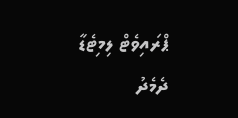ޕްރައިވެޓް ލިމިޓެޑާ ދެމެދު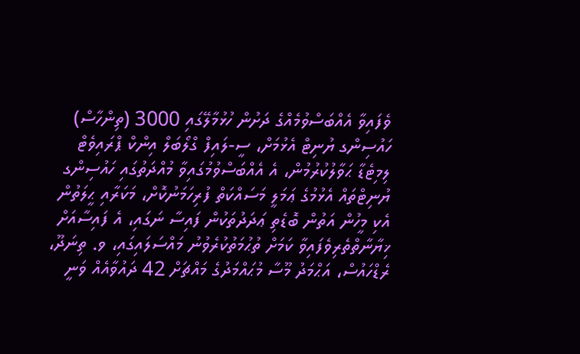ވެފައިވާ އެއްބަސްވުމެއްގެ ދަށުން ހުޅުމާލޭގައި 3000 (ތިންހާސް) ހައުސިންގ ޔުނިޓް އެޅުމަށް، ސީ-ލައިފް ގްލޯބަލް އިންކް ޕްރައިވެޓް ލިމިޓެޑާ ޙަވާލުކުރުމުން، އެ އެއްބަސްވުމުގައިވާ މުއްދަތުގައި ހައުސިންގ ޔުނިޓްތައް އެޅުމުގެ ޢަމަލީ މަސައްކަތް ފުރިހަމަނުކޮށް، މަކަރާއި ޙީލަތުން އެކި މީހުން އަތުން ބޮޑެތި ޢަދަދުތަކުން ފައިސާ ނަގައި، އެ ފައިސާއަށް ޚިޔާނާތްތެރިވެފައިވާ ކަމަށް ތުޙުމަތުކުރެވުނު މައްސަލައިގައި، ވ. ތިނަދޫ، ރެޑްހައުސް، އަޙްމަދު މޫސާ މުޙައްމަދުގެ މައްޗަށް 42 ދައުވާއެއް ވަނީ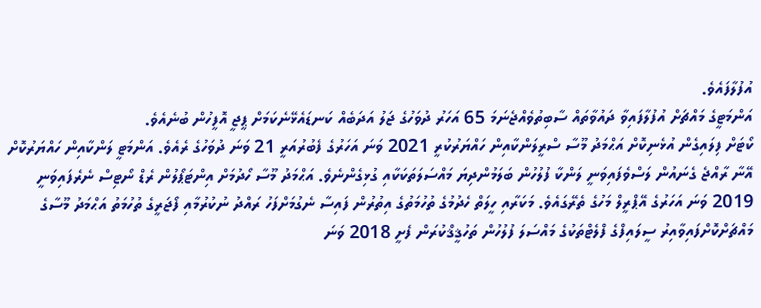އުފުލާފައެވެ.
އަންމަޓީގެ މައްޗަށް އުފުލާފައިވާ ދައުވާތައް ސާބިތުވެއްޖެނަމަ 65 އަހަރު ދުވަހުގެ ޖަލު އަދަބެއް ކަނޑައެޅޭނެކަމަށް ޕީޖީ އޮފީހުން ބުނެއެވެ.
ކޯޓަށް ފިލައިގެން އުޅެނިކޮށް އަޙްމަދު މޫސާ ސްރީލަންކާއިން ހައްޔަރުކުރީ 2021 ވަނަ އަހަރުގެ ފެބުރުއަރީ 21 ވަނަ ދުވަހުގެ ރެއެވެ. އަންމަޓީ ލަންކާއިން ހައްޔަރުކޮށް އޭނާ ރާއްޖެ ގެނައުން ލަސްވެފައިވަނީ ލަންކާ ފުލުހުން ބަލަމުންދިޔަ މައްސަލަތަކަކާއި ގުޅިގެންނެވެ. އަޙްމަދު މޫސާ ހޯދުމަށް އިންޓަޕޯލުން ރެޑް ނޯޓިސް ނެރެފައިވަނީ 2019 ވަނަ އަހަރުގެ އޭޕްރީލް މަހުގެ ތެރޭގައެވެ. މަކަރާއި ހީލަތް ހެދުމުގެ ތުހުމަތުގެ އިތުރުން ފައިސާ ނެގުމަށްފަހު ރައްދު ނުކުރުމާއި ފޯޖަރީގެ ތުހުމަތު އަޙްމަދު މޫސާގެ މައްޗަށްކޮށްފައިވާއިރު ސީލައިފްގެ ފްލެޓްތަކުގެ މައްސަލަ ފުލުހުން ތަހުޤީޤްކުރަން ފެށީ 2018 ވަނަ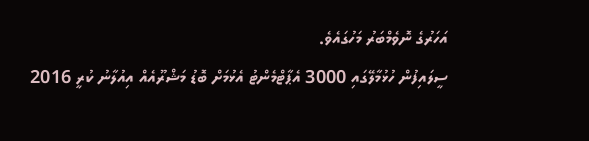އަހަރުގެ ނޮވެމްބަރު މަހުގައެވެ.
ސީލައިފުން ހުޅުމާލޭގައި 3000 އެޕާޓްމެންޓު އެޅުމަށް ބޮޑު މަޝްރޫއެއް އިއުލާނު ކުރީ 2016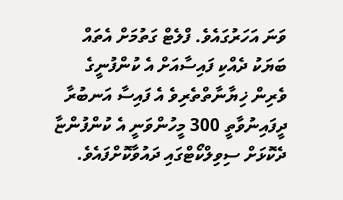ވަނަ އަހަރުގައެވެ. ފްލެޓް ގަތުމަށް އެތައް ބަޔަކު ދެއްކި ފައިސާއަށް އެ ކުންފުނީގެ ވެރިން ޚިޔާނާތްތެރިވެ އެ ފައިސާ އަނބުރާ ދީފައިނުވާތީ 300 މީހުންވަނީ އެ ކުންފުންޏާ ދެކޮޅަށް ސިވިލްކޯޓްގައި ދައުވާކޮށްފައެވެ.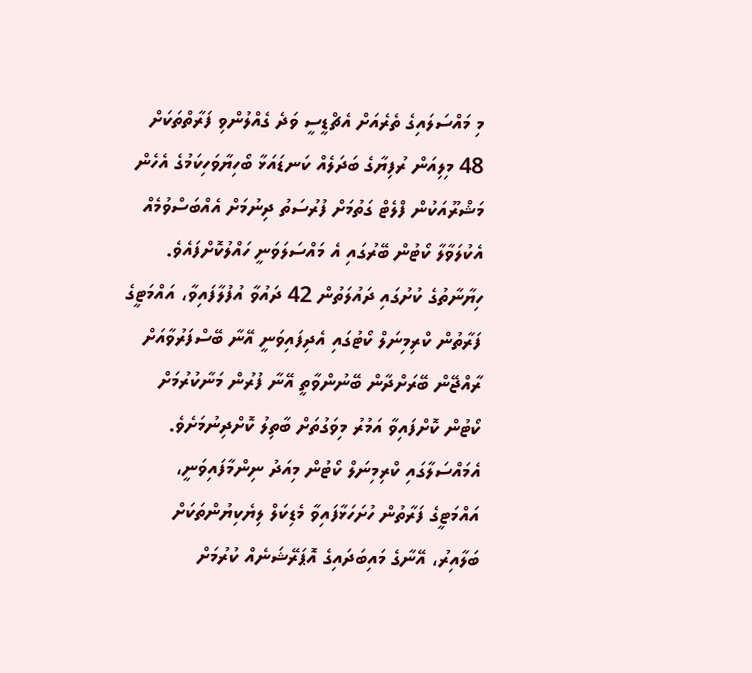މި މައްސަލައިގެ ތެރެއަށް އެޗްޑީސީ ވަދެ ގެއްލުންވި ފަރާތްތަކަށް 48 މިލިއަން ރުފިޔާގެ ބަދަލެއް ކަނޑައަޅާ ބޯހިޔާވަހިކަމުގެ އެހެން މަޝްރޫއަކުން ފްލެޓް ގަތުމަށް ފުރުސަތު ދިނުމަށް އެއްބަސްވުމެއް އެކުލަވާލާ ކޯޓުން ބޭރުގައި އެ މައްސަލަވަނީ ހައްލުކޮށްފައެވެ.
ހިޔާނާތުގެ ކުށުގައި ދައުލަތުން 42 ދައުވާ އުފުލާފައިވާ، އައްމަޓީގެ ފަރާތުން ކްރިމިނަލް ކޯޓުގައި އެދިފައިވަނީ އޭނާ ބޭސްފަރުވާއަށް ރާއްޖޭން ބޭރަށްދާން ބޭނުންވާތީ އޭނާ ފުރުން މަނާކުރުމަށް ކޯޓުން ކޮށްފައިވާ އަމުރު މިވަގުތަށް ބާތިލު ކޮށްދިނުމަށެވެ.
އެމައްސަލާގައި ކްރިމިނަލް ކޯޓުން މިއަދު ނިންމާފައިވަނީ، އައްމަޓީގެ ފަރާތުން ހުށަހަޅާފައިވާ މެޑިކަލް ލިޔެކިޔުންތަކަށް ބަލާއިރު، އޭނާގެ މައިބަދައިގެ އޮޕަރޭޝަނެއް ކުރުމަށް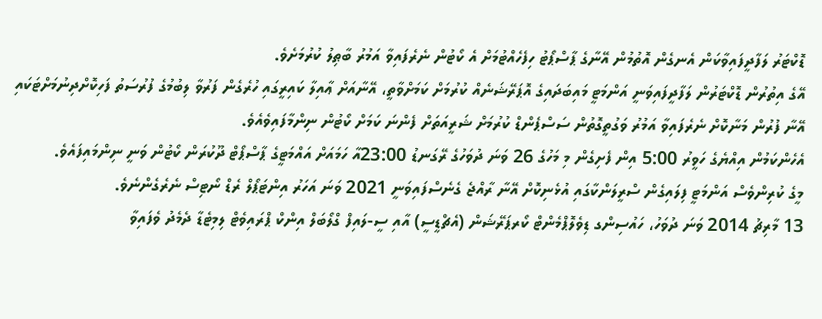ޑޮކްޓަރު ލަފާދީފައިވާކަން އެނގެން އޮތުމުން އޭނާގެ ޕާސްޕޯޓު ހިފެހެއްޓުމަށް އެ ކޯޓުން ނެރެފައިވާ އަމުރު ބާޠިލު ކުރުމަށެވެ.
އޭގެ އިތުރުން ޑޮކްޓަރުން ލަފާދީފައިވަނީ އަންމަޓީ މައިބަދައިގެ އޮޕަރޭޝަނެއް ކުރުމަށް ކަމަށްވާތީ، އޭނާއަށް ޢާއިލާ ކައިރީގައި ހުރެގެން ފަރުވާ ލިބުމުގެ ފުރުސަތު ފަހިކޮށްދިނުމަށްޓަކައި އޭނާ ފުރުން މަނާކޮށް ނެރެފައިވާ އަމުރު ވަގުތީގޮތުން ސަސްޕެންޑް ކުރުމަށް ޝަރީއަތަށް ފެންނަ ކަމަށް ކޯޓުން ނިންމާފައިވެއެވެ.
އެހެންކަމުން އިއްޔެގެ ހަވީރު 5:00 އިން ފެށިގެން މި މަހުގެ 26 ވަނަ ދުވަހުގެ ރޭގަނޑު 23:00އާ ހަމައަށް އައްމަޓީގެ ޕާސްޕޯޓް ދޫކުރަން ކޯޓުން ވަނީ ނިންމައިފައެވެ.
މީގެ ކުރިންވެސް އަންމަޓީ ފިލައިގެން ސްރީލަންކާގައި އުޅެނިކޮށް އޭނާ ރާއްޖެ ގެނެސްފައިވަނީ 2021 ވަނަ އަހަރު އިންޓަޕޯލް ރެޑް ނޯޓިސް ނެރެގެންނެވެ.
13 މާރިޗު 2014 ވަނަ ދުވަހު، ހައުސިންގ ޑިވެލޮޕްމެންޓް ކޯރޕަރޭޝަން (އެޗްޑީސީ) އާއި ސީ-ލައިފް ގްލޯބަލް އިންކް ޕްރައިވެޓް ލިމިޓެޑާ ދެމެދު ވެފައިވާ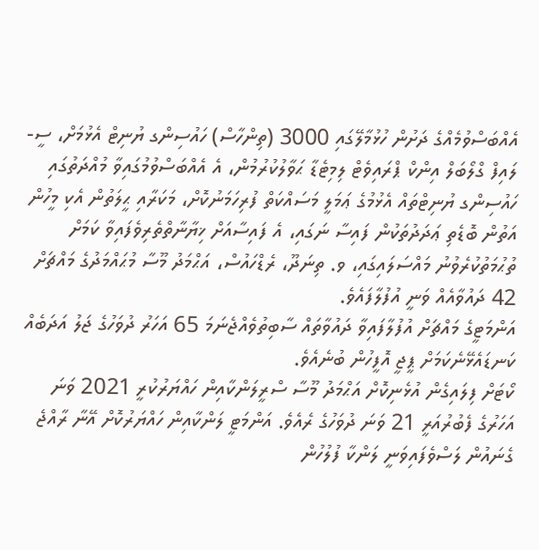އެއްބަސްވުމެއްގެ ދަށުން ހުޅުމާލޭގައި 3000 (ތިންހާސް) ހައުސިންގ ޔުނިޓް އެޅުމަށް، ސީ-ލައިފް ގްލޯބަލް އިންކް ޕްރައިވެޓް ލިމިޓެޑާ ޙަވާލުކުރުމުން، އެ އެއްބަސްވުމުގައިވާ މުއްދަތުގައި ހައުސިންގ ޔުނިޓްތައް އެޅުމުގެ ޢަމަލީ މަސައްކަތް ފުރިހަމަނުކޮށް، މަކަރާއި ޙީލަތުން އެކި މީހުން އަތުން ބޮޑެތި ޢަދަދުތަކުން ފައިސާ ނަގައި، އެ ފައިސާއަށް ޚިޔާނާތްތެރިވެފައިވާ ކަމަށް ތުޙުމަތުކުރެވުނު މައްސަލައިގައި، ވ. ތިނަދޫ، ރެޑްހައުސް، އަޙްމަދު މޫސާ މުޙައްމަދުގެ މައްޗަށް 42 ދައުވާއެއް ވަނީ އުފުލާފައެވެ.
އަންމަޓީގެ މައްޗަށް އުފުލާފައިވާ ދައުވާތައް ސާބިތުވެއްޖެނަމަ 65 އަހަރު ދުވަހުގެ ޖަލު އަދަބެއް ކަނޑައެޅޭނެކަމަށް ޕީޖީ އޮފީހުން ބުނެއެވެ.
ކޯޓަށް ފިލައިގެން އުޅެނިކޮށް އަޙްމަދު މޫސާ ސްރީލަންކާއިން ހައްޔަރުކުރީ 2021 ވަނަ އަހަރުގެ ފެބުރުއަރީ 21 ވަނަ ދުވަހުގެ ރެއެވެ. އަންމަޓީ ލަންކާއިން ހައްޔަރުކޮށް އޭނާ ރާއްޖެ ގެނައުން ލަސްވެފައިވަނީ ލަންކާ ފުލުހުން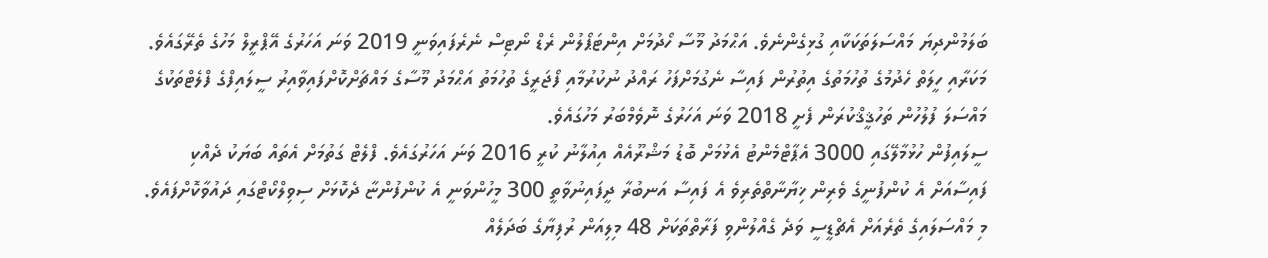ބަލަމުންދިޔަ މައްސަލަތަކަކާއި ގުޅިގެންނެވެ. އަޙްމަދު މޫސާ ހޯދުމަށް އިންޓަޕޯލުން ރެޑް ނޯޓިސް ނެރެފައިވަނީ 2019 ވަނަ އަހަރުގެ އޭޕްރީލް މަހުގެ ތެރޭގައެވެ. މަކަރާއި ހީލަތް ހެދުމުގެ ތުހުމަތުގެ އިތުރުން ފައިސާ ނެގުމަށްފަހު ރައްދު ނުކުރުމާއި ފޯޖަރީގެ ތުހުމަތު އަޙްމަދު މޫސާގެ މައްޗަށްކޮށްފައިވާއިރު ސީލައިފްގެ ފްލެޓްތަކުގެ މައްސަލަ ފުލުހުން ތަހުޤީޤްކުރަން ފެށީ 2018 ވަނަ އަހަރުގެ ނޮވެމްބަރު މަހުގައެވެ.
ސީލައިފުން ހުޅުމާލޭގައި 3000 އެޕާޓްމެންޓު އެޅުމަށް ބޮޑު މަޝްރޫއެއް އިއުލާނު ކުރީ 2016 ވަނަ އަހަރުގައެވެ. ފްލެޓް ގަތުމަށް އެތައް ބަޔަކު ދެއްކި ފައިސާއަށް އެ ކުންފުނީގެ ވެރިން ޚިޔާނާތްތެރިވެ އެ ފައިސާ އަނބުރާ ދީފައިނުވާތީ 300 މީހުންވަނީ އެ ކުންފުންޏާ ދެކޮޅަށް ސިވިލްކޯޓްގައި ދައުވާކޮށްފައެވެ. މި މައްސަލައިގެ ތެރެއަށް އެޗްޑީސީ ވަދެ ގެއްލުންވި ފަރާތްތަކަށް 48 މިލިއަން ރުފިޔާގެ ބަދަލެއް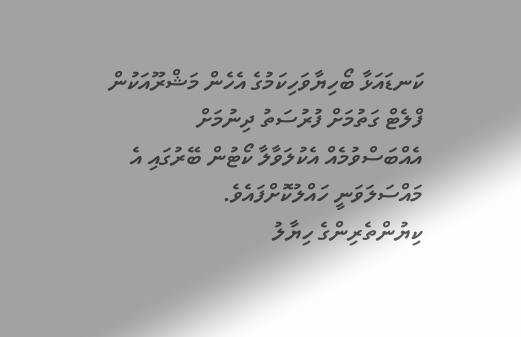ކަނޑައަޅާ ބޯހިޔާވަހިކަމުގެ އެހެން މަޝްރޫއަކުން ފްލެޓް ގަތުމަށް ފުރުސަތު ދިނުމަށް އެއްބަސްވުމެއް އެކުލަވާލާ ކޯޓުން ބޭރުގައި އެ މައްސަލަވަނީ ހައްލުކޮށްފައެވެ.
ކިޔުންތެރިންގެ ހިޔާލު